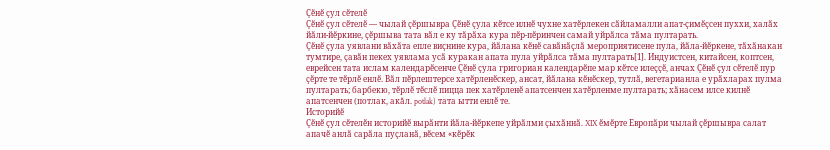Ҫӗнӗ ҫул сӗтелӗ
Ҫӗнӗ ҫул сӗтелӗ — чылай ҫӗршывра Ҫӗнӗ ҫула кӗтсе илнӗ чухне хатӗрлекен сӑйламалли апат-ҫимӗҫсен пуххи, халӑх йӑли-йӗркине, ҫӗршыва тата вӑл е ку тӑрӑха кура пӗр-пӗринчен самай уйрӑлса тӑма пултарать.
Ҫӗнӗ ҫула уявлани вӑхӑта епле виҫнине кура, йӑлана кӗнӗ савӑнӑҫлӑ мероприятисене пула, йӑла-йӗркене, тӑхӑнакан тумтире, ҫавӑн пекех уявлама усӑ куракан апата пула уйрӑлса тӑма пултарать[1]. Индуистсен, китайсен, коптсен, еврейсен тата ислам календарӗсенче Ҫӗнӗ ҫула григориан календарӗпе мар кӗтсе илеҫҫӗ, анчах Ҫӗнӗ ҫул сӗтелӗ пур ҫӗрте те тӗрлӗ енлӗ. Вӑл пӗрлештерсе хатӗрленӗскер, ансат, йӑлана кӗнӗскер, тутлӑ, вегетарианла е урӑхларах пулма пултарать; барбекю, тӗрлӗ тӗслӗ пицца пек хатӗрленӗ апатсенчен хатӗрленме пултарать; хӑнасем илсе килнӗ апатсенчен (потлак, акăл. potlak) тата ытти енлӗ те.
Историйӗ
Ҫӗнӗ ҫул сӗтелӗн историйӗ вырӑнти йӑла-йӗркепе уйрӑлми ҫыхӑннӑ. XIX ӗмӗрте Европӑри чылай ҫӗршывра салат апачӗ анлӑ сарӑла пуҫланӑ, вӗсем «кӗрӗк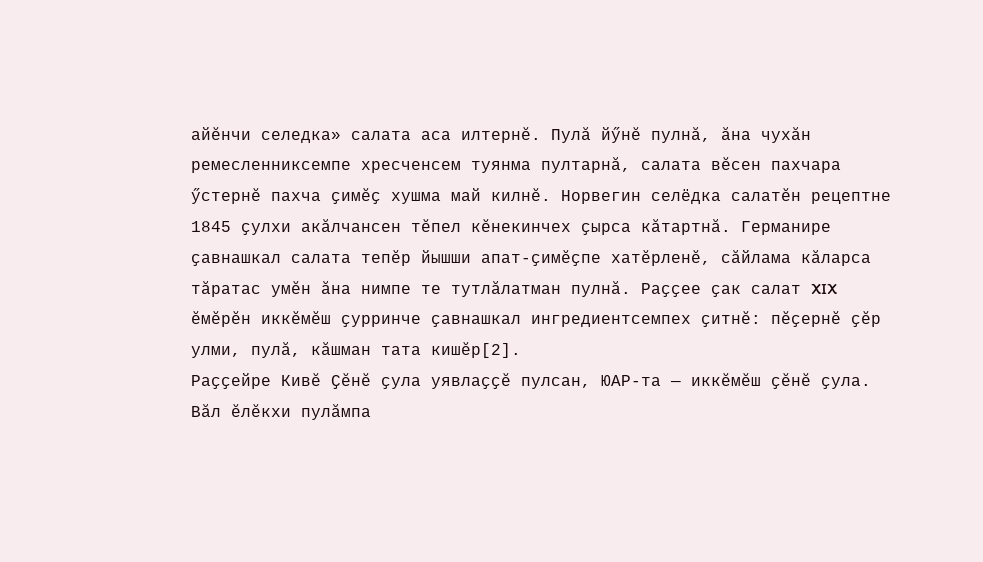айӗнчи селедка» салата аса илтернӗ. Пулӑ йӳнӗ пулнӑ, ӑна чухӑн ремесленниксемпе хресченсем туянма пултарнӑ, салата вӗсен пахчара ӳстернӗ пахча ҫимӗҫ хушма май килнӗ. Норвегин селёдка салатӗн рецептне 1845 ҫулхи акӑлчансен тӗпел кӗнекинчех ҫырса кӑтартнӑ. Германире ҫавнашкал салата тепӗр йышши апат-ҫимӗҫпе хатӗрленӗ, сӑйлама кӑларса тӑратас умӗн ӑна нимпе те тутлӑлатман пулнӑ. Раҫҫее ҫак салат XIX ӗмӗрӗн иккӗмӗш ҫурринче ҫавнашкал ингредиентсемпех ҫитнӗ: пӗҫернӗ ҫӗр улми, пулӑ, кӑшман тата кишӗр[2].
Раҫҫейре Кивӗ Ҫӗнӗ ҫула уявлаҫҫӗ пулсан, ЮАР-та — иккӗмӗш ҫӗнӗ ҫула. Вӑл ӗлӗкхи пулӑмпа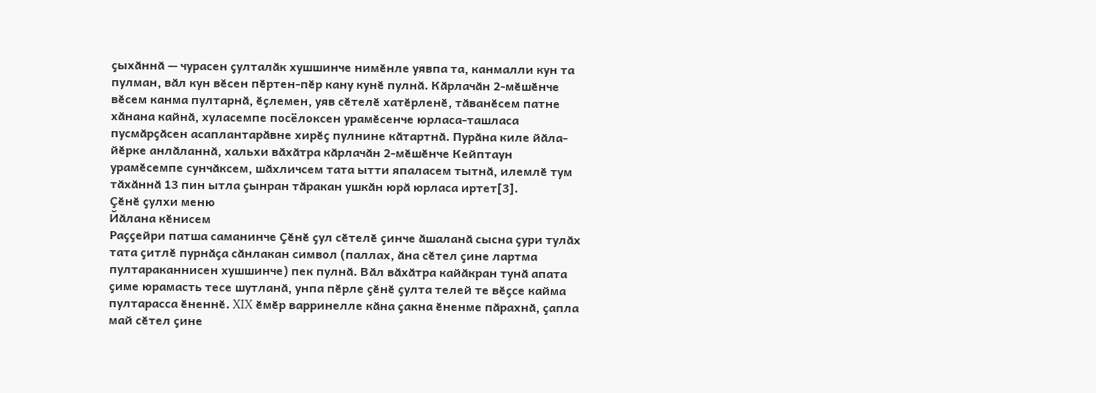ҫыхӑннӑ — чурасен ҫулталӑк хушшинче нимӗнле уявпа та, канмалли кун та пулман, вӑл кун вӗсен пӗртен-пӗр кану кунӗ пулнӑ. Кӑрлачӑн 2-мӗшӗнче вӗсем канма пултарнӑ, ӗҫлемен, уяв сӗтелӗ хатӗрленӗ, тӑванӗсем патне хӑнана кайнӑ, хуласемпе посёлоксен урамӗсенче юрласа-ташласа пусмӑрҫӑсен асаплантарӑвне хирӗҫ пулнине кӑтартнӑ. Пурӑна киле йӑла-йӗрке анлӑланнӑ, хальхи вӑхӑтра кӑрлачӑн 2-мӗшӗнче Кейптаун урамӗсемпе сунчӑксем, шӑхличсем тата ытти япаласем тытнӑ, илемлӗ тум тӑхӑннӑ 13 пин ытла ҫынран тӑракан ушкӑн юрӑ юрласа иртет[3].
Ҫӗнӗ ҫулхи меню
Йӑлана кӗнисем
Раҫҫейри патша саманинче Ҫӗнӗ ҫул сӗтелӗ ҫинче ӑшаланӑ сысна ҫури тулӑх тата ҫитлӗ пурнӑҫа сӑнлакан символ (паллах, ӑна сӗтел ҫине лартма пултараканнисен хушшинче) пек пулнӑ. Вӑл вӑхӑтра кайӑкран тунӑ апата ҫиме юрамасть тесе шутланӑ, унпа пӗрле ҫӗнӗ ҫулта телей те вӗҫсе кайма пултарасса ӗненнӗ. XIX ӗмӗр варринелле кӑна ҫакна ӗненме пӑрахнӑ, ҫапла май сӗтел ҫине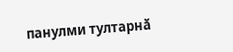панулми тултарнӑ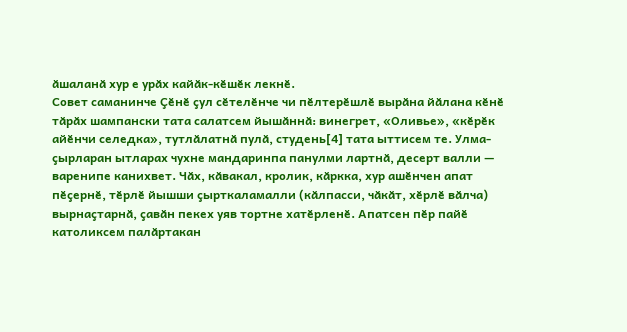ӑшаланӑ хур е урӑх кайӑк-кӗшӗк лекнӗ.
Совет саманинче Ҫӗнӗ ҫул сӗтелӗнче чи пӗлтерӗшлӗ вырӑна йӑлана кӗнӗ тӑрӑх шампански тата салатсем йышӑннӑ: винегрет, «Оливье», «кӗрӗк айӗнчи селедка», тутлӑлатнӑ пулӑ, студень[4] тата ыттисем те. Улма-ҫырларан ытларах чухне мандаринпа панулми лартнӑ, десерт валли — варенипе канихвет. Чӑх, кӑвакал, кролик, кӑркка, хур ашӗнчен апат пӗҫернӗ, тӗрлӗ йышши ҫырткаламалли (кӑлпасси, чӑкӑт, хӗрлӗ вӑлча) вырнаҫтарнӑ, ҫавӑн пекех уяв тортне хатӗрленӗ. Апатсен пӗр пайӗ католиксем палӑртакан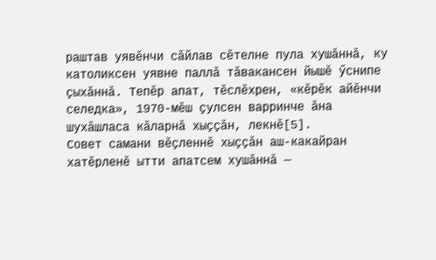раштав уявӗнчи сӑйлав сӗтелне пула хушӑннӑ, ку католиксен уявне паллӑ тӑвакансен йышӗ ӳснипе ҫыхӑннӑ. Тепӗр апат, тӗслӗхрен, «кӗрӗк айӗнчи селедка», 1970-мӗш ҫулсен варринче ӑна шухӑшласа кӑларнӑ хыҫҫӑн, лекнӗ[5].
Совет самани вӗҫленнӗ хыҫҫӑн аш-какайран хатӗрленӗ ытти апатсем хушӑннӑ —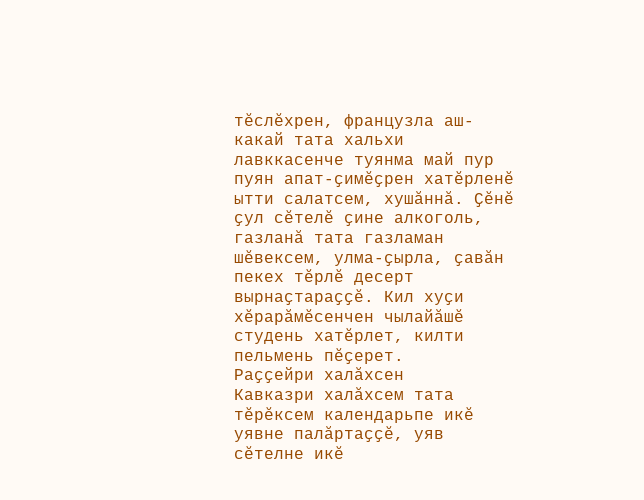тӗслӗхрен, французла аш-какай тата хальхи лавккасенче туянма май пур пуян апат-ҫимӗҫрен хатӗрленӗ ытти салатсем, хушӑннӑ. Ҫӗнӗ ҫул сӗтелӗ ҫине алкоголь, газланӑ тата газламан шӗвексем, улма-ҫырла, ҫавӑн пекех тӗрлӗ десерт вырнаҫтараҫҫӗ. Кил хуҫи хӗрарӑмӗсенчен чылайӑшӗ студень хатӗрлет, килти пельмень пӗҫерет.
Раҫҫейри халӑхсен
Кавказри халӑхсем тата тӗрӗксем календарьпе икӗ уявне палӑртаҫҫӗ, уяв сӗтелне икӗ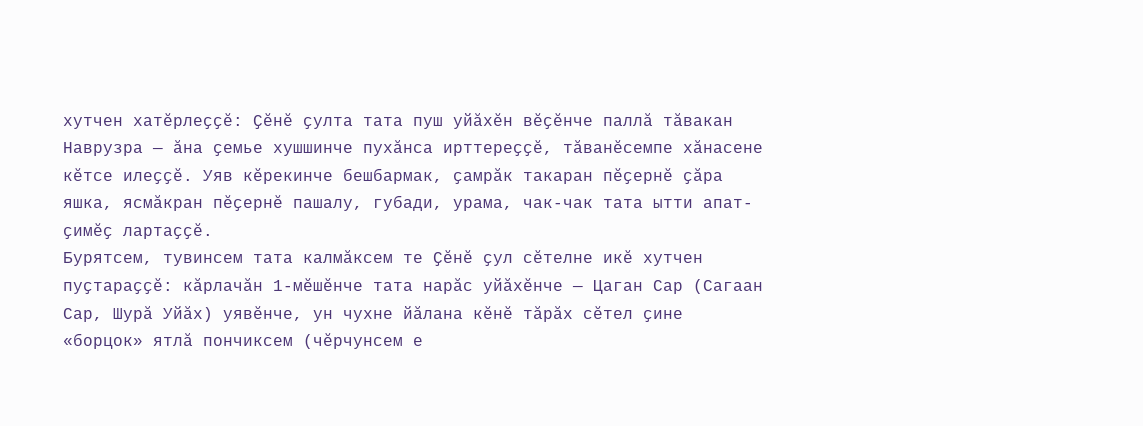хутчен хатӗрлеҫҫӗ: Ҫӗнӗ ҫулта тата пуш уйӑхӗн вӗҫӗнче паллӑ тӑвакан Наврузра — ӑна ҫемье хушшинче пухӑнса ирттереҫҫӗ, тӑванӗсемпе хӑнасене кӗтсе илеҫҫӗ. Уяв кӗрекинче бешбармак, ҫамрӑк такаран пӗҫернӗ ҫӑра яшка, ясмӑкран пӗҫернӗ пашалу, губади, урама, чак-чак тата ытти апат-ҫимӗҫ лартаҫҫӗ.
Бурятсем, тувинсем тата калмӑксем те Ҫӗнӗ ҫул сӗтелне икӗ хутчен пуҫтараҫҫӗ: кӑрлачӑн 1-мӗшӗнче тата нарӑс уйӑхӗнче — Цаган Сар (Сагаан Сар, Шурӑ Уйӑх) уявӗнче, ун чухне йӑлана кӗнӗ тӑрӑх сӗтел ҫине «борцок» ятлӑ пончиксем (чӗрчунсем е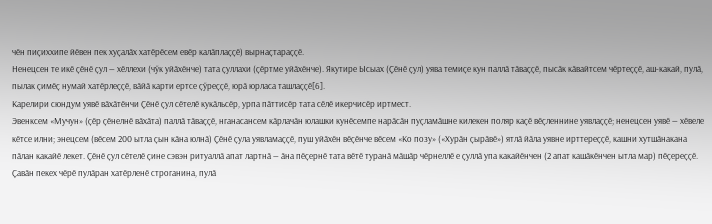чӗн пиҫиххипе йӗвен пек хуҫалӑх хатӗрӗсем евӗр калӑплаҫҫӗ) вырнаҫтараҫҫӗ.
Ненецсен те икӗ ҫӗнӗ ҫул — хӗллехи (чӳк уйӑхӗнче) тата ҫуллахи (ҫӗртме уйӑхӗнче). Якутире Ысыах (Ҫӗнӗ ҫул) уява темиҫе кун паллӑ тӑваҫҫӗ, пысӑк кӑвайтсем чӗртеҫҫӗ, аш-какай, пулӑ, пылак ҫимӗҫ нумай хатӗрлеҫҫӗ, вӑйӑ карти ертсе ҫӳреҫҫӗ, юрӑ юрласа ташлаҫҫӗ[6].
Карелири сюндум уявӗ вӑхӑтӗнчи Ҫӗнӗ ҫул сӗтелӗ кукӑльсӗр, урпа пӑттисӗр тата сӗлӗ икерчисӗр иртмест.
Эвенксем «Мучун» (ҫӗр ҫӗнелнӗ вӑхӑта) паллӑ тӑваҫҫӗ, нганасансем кӑрлачӑн юлашки кунӗсемпе нарӑсӑн пуҫламӑшне килекен поляр каҫӗ вӗҫленнине уявлаҫҫӗ; ненецсен уявӗ — хӗвеле кӗтсе илни; энецсем (вӗсем 200 ытла ҫын кӑна юлнӑ) Ҫӗнӗ ҫула уявламаҫҫӗ, пуш уйӑхӗн вӗҫӗнче вӗсем «Ко позу» («Хурӑн ҫырӑвӗ») ятлӑ йӑла уявне ирттереҫҫӗ, кашни хутшӑнакана пӑлан какайӗ лекет. Ҫӗнӗ ҫул сӗтелӗ ҫине сэвэн ритуаллӑ апат лартнӑ — ӑна пӗҫернӗ тата вӗтӗ туранӑ мӑшӑр чӗрнеллӗ е ҫуллӑ упа какайӗнчен (2 апат кашӑкӗнчен ытла мар) пӗҫереҫҫӗ. Ҫавӑн пекех чӗрӗ пулӑран хатӗрленӗ строганина, пулӑ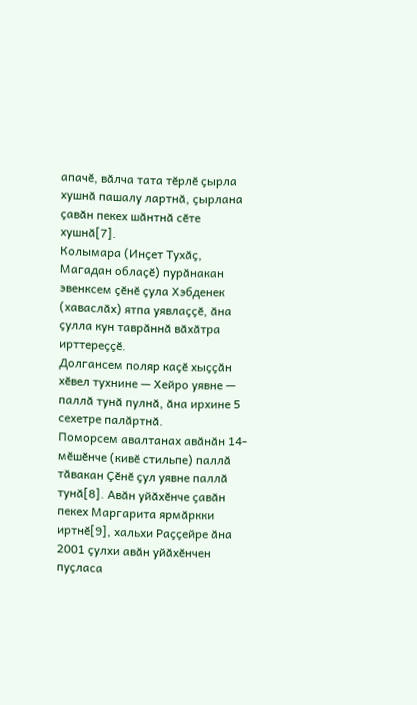апачӗ, вӑлча тата тӗрлӗ ҫырла хушнӑ пашалу лартнӑ, ҫырлана ҫавӑн пекех шӑнтнӑ сӗте хушнӑ[7].
Колымара (Инҫет Тухӑҫ, Магадан облаҫӗ) пурӑнакан эвенксем ҫӗнӗ ҫула Хэбденек (хаваслӑх) ятпа уявлаҫҫӗ, ӑна ҫулла кун таврӑннӑ вӑхӑтра ирттереҫҫӗ.
Долгансем поляр каҫӗ хыҫҫӑн хӗвел тухнине — Хейро уявне — паллӑ тунӑ пулнӑ, ӑна ирхине 5 сехетре палӑртнӑ.
Поморсем авалтанах авӑнӑн 14-мӗшӗнче (кивӗ стильпе) паллӑ тӑвакан Ҫӗнӗ ҫул уявне паллӑ тунӑ[8]. Авӑн уйӑхӗнче ҫавӑн пекех Маргарита ярмӑркки иртнӗ[9], хальхи Раҫҫейре ӑна 2001 ҫулхи авӑн уйӑхӗнчен пуҫласа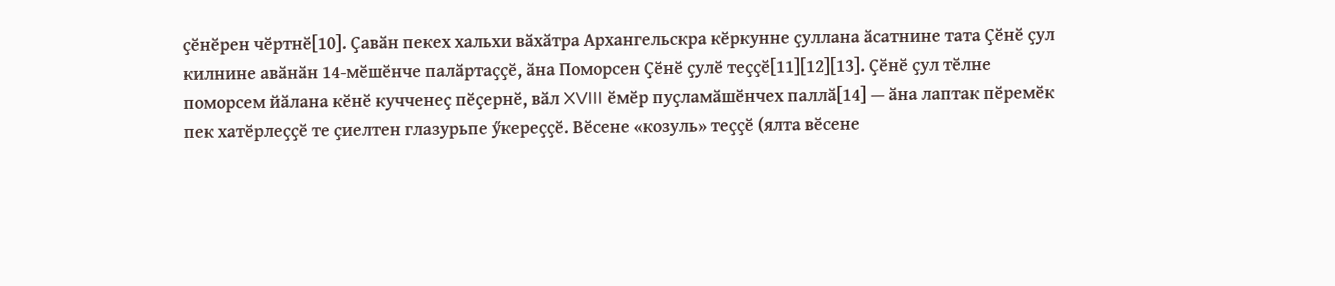ҫӗнӗрен чӗртнӗ[10]. Ҫавӑн пекех хальхи вӑхӑтра Архангельскра кӗркунне ҫуллана ӑсатнине тата Ҫӗнӗ ҫул килнине авӑнӑн 14-мӗшӗнче палӑртаҫҫӗ, ӑна Поморсен Ҫӗнӗ ҫулӗ теҫҫӗ[11][12][13]. Ҫӗнӗ ҫул тӗлне поморсем йӑлана кӗнӗ кучченеҫ пӗҫернӗ, вӑл XVIII ӗмӗр пуҫламӑшӗнчех паллӑ[14] — ӑна лаптак пӗремӗк пек хатӗрлеҫҫӗ те ҫиелтен глазурьпе ӳкереҫҫӗ. Вӗсене «козуль» теҫҫӗ (ялта вӗсене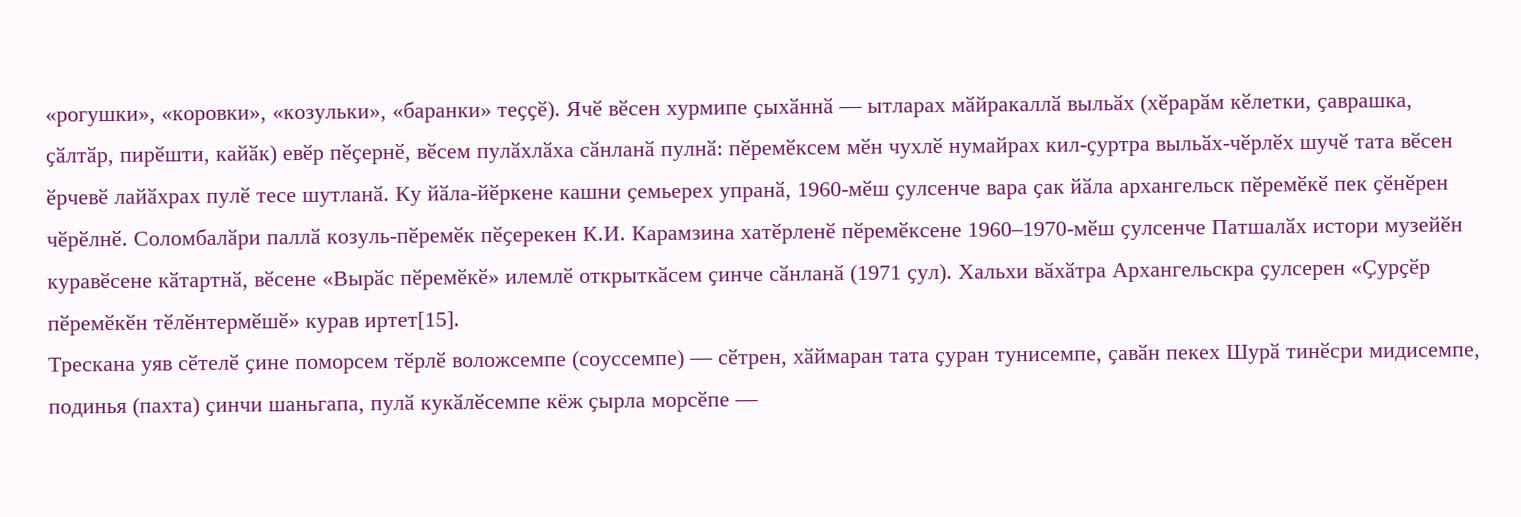«рогушки», «коровки», «козульки», «баранки» теҫҫӗ). Ячӗ вӗсен хурмипе ҫыхӑннӑ — ытларах мӑйракаллӑ выльӑх (хӗрарӑм кӗлетки, ҫаврашка, ҫӑлтӑр, пирӗшти, кайӑк) евӗр пӗҫернӗ, вӗсем пулӑхлӑха сӑнланӑ пулнӑ: пӗремӗксем мӗн чухлӗ нумайрах кил-ҫуртра выльӑх-чӗрлӗх шучӗ тата вӗсен ӗрчевӗ лайӑхрах пулӗ тесе шутланӑ. Ку йӑла-йӗркене кашни ҫемьерех упранӑ, 1960-мӗш ҫулсенче вара ҫак йӑла архангельск пӗремӗкӗ пек ҫӗнӗрен чӗрӗлнӗ. Соломбалӑри паллӑ козуль-пӗремӗк пӗҫерекен К.И. Карамзина хатӗрленӗ пӗремӗксене 1960–1970-мӗш ҫулсенче Патшалӑх истори музейӗн куравӗсене кӑтартнӑ, вӗсене «Вырӑс пӗремӗкӗ» илемлӗ открыткӑсем ҫинче сӑнланӑ (1971 ҫул). Хальхи вӑхӑтра Архангельскра ҫулсерен «Ҫурҫӗр пӗремӗкӗн тӗлӗнтермӗшӗ» курав иртет[15].
Трескана уяв сӗтелӗ ҫине поморсем тӗрлӗ воложсемпе (соуссемпе) — сӗтрен, хӑймаран тата ҫуран тунисемпе, ҫавӑн пекех Шурӑ тинӗсри мидисемпе, подинья (пахта) ҫинчи шаньгапа, пулӑ кукӑлӗсемпе кёж ҫырла морсӗпе —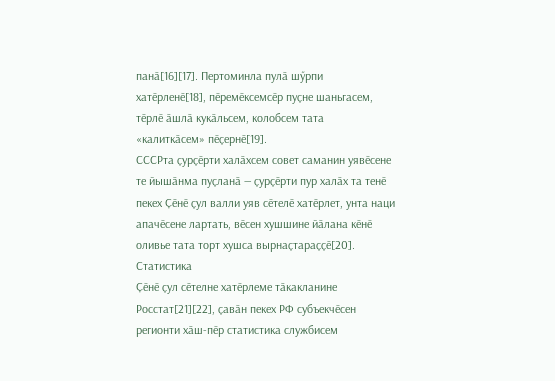панӑ[16][17]. Пертоминла пулӑ шӳрпи хатӗрленӗ[18], пӗремӗксемсӗр пуҫне шаньгасем, тӗрлӗ ӑшлӑ кукӑльсем, колобсем тата «калиткӑсем» пӗҫернӗ[19].
СССРта ҫурҫӗрти халӑхсем совет саманин уявӗсене те йышӑнма пуҫланӑ — ҫурҫӗрти пур халӑх та тенӗ пекех Ҫӗнӗ ҫул валли уяв сӗтелӗ хатӗрлет, унта наци апачӗсене лартать, вӗсен хушшине йӑлана кӗнӗ оливье тата торт хушса вырнаҫтараҫҫӗ[20].
Статистика
Ҫӗнӗ ҫул сӗтелне хатӗрлеме тӑкакланине Росстат[21][22], ҫавӑн пекех РФ субъекчӗсен регионти хӑш-пӗр статистика службисем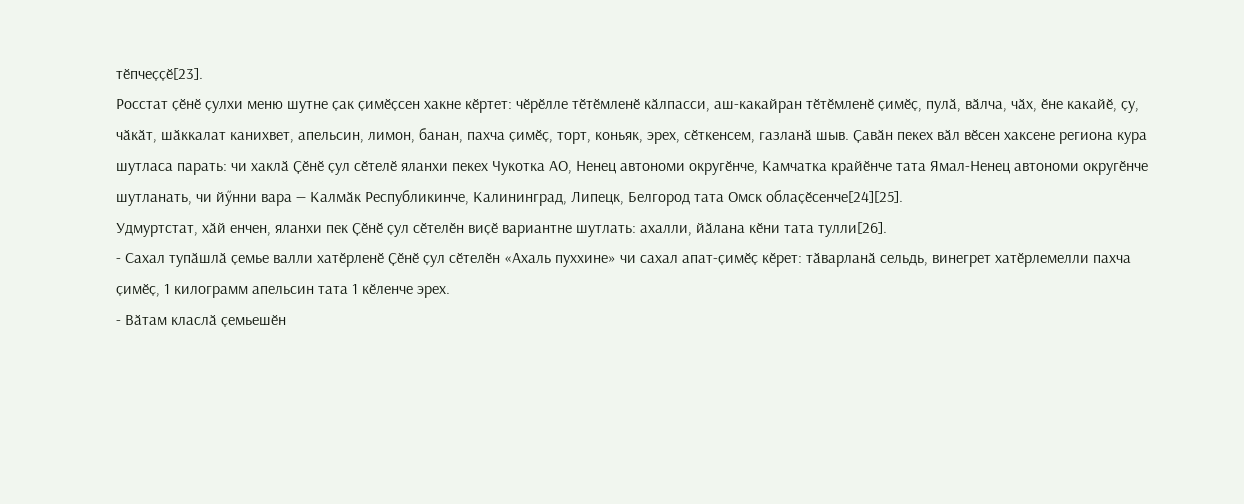тӗпчеҫҫӗ[23].
Росстат ҫӗнӗ ҫулхи меню шутне ҫак ҫимӗҫсен хакне кӗртет: чӗрӗлле тӗтӗмленӗ кӑлпасси, аш-какайран тӗтӗмленӗ ҫимӗҫ, пулӑ, вӑлча, чӑх, ӗне какайӗ, ҫу, чӑкӑт, шӑккалат канихвет, апельсин, лимон, банан, пахча ҫимӗҫ, торт, коньяк, эрех, сӗткенсем, газланӑ шыв. Ҫавӑн пекех вӑл вӗсен хаксене региона кура шутласа парать: чи хаклӑ Ҫӗнӗ ҫул сӗтелӗ яланхи пекех Чукотка АО, Ненец автономи округӗнче, Камчатка крайӗнче тата Ямал-Ненец автономи округӗнче шутланать, чи йӳнни вара — Калмӑк Республикинче, Калининград, Липецк, Белгород тата Омск облаҫӗсенче[24][25].
Удмуртстат, хӑй енчен, яланхи пек Ҫӗнӗ ҫул сӗтелӗн виҫӗ вариантне шутлать: ахалли, йӑлана кӗни тата тулли[26].
- Сахал тупӑшлӑ ҫемье валли хатӗрленӗ Ҫӗнӗ ҫул сӗтелӗн «Ахаль пуххине» чи сахал апат-ҫимӗҫ кӗрет: тӑварланӑ сельдь, винегрет хатӗрлемелли пахча ҫимӗҫ, 1 килограмм апельсин тата 1 кӗленче эрех.
- Вӑтам класлӑ ҫемьешӗн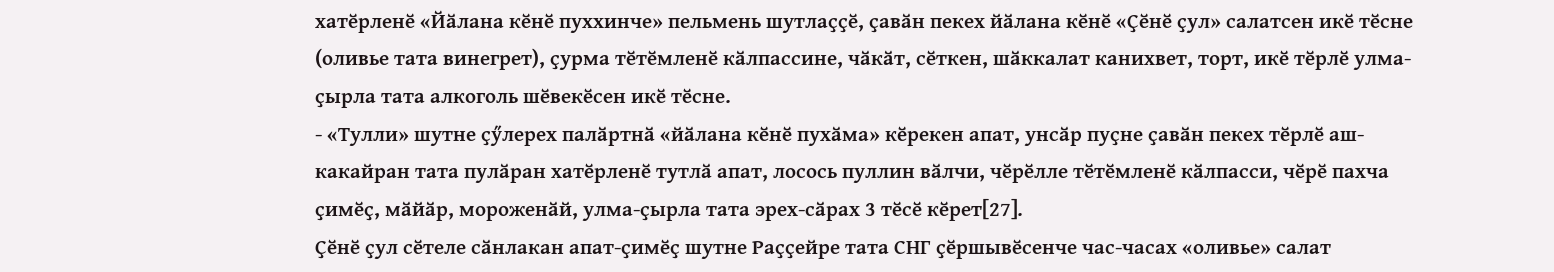хатӗрленӗ «Йӑлана кӗнӗ пуххинче» пельмень шутлаҫҫӗ, ҫавӑн пекех йӑлана кӗнӗ «Ҫӗнӗ ҫул» салатсен икӗ тӗсне (оливье тата винегрет), ҫурма тӗтӗмленӗ кӑлпассине, чӑкӑт, сӗткен, шӑккалат канихвет, торт, икӗ тӗрлӗ улма-ҫырла тата алкоголь шӗвекӗсен икӗ тӗсне.
- «Тулли» шутне ҫӳлерех палӑртнӑ «йӑлана кӗнӗ пухӑма» кӗрекен апат, унсӑр пуҫне ҫавӑн пекех тӗрлӗ аш-какайран тата пулӑран хатӗрленӗ тутлӑ апат, лосось пуллин вӑлчи, чӗрӗлле тӗтӗмленӗ кӑлпасси, чӗрӗ пахча ҫимӗҫ, мӑйӑр, мороженӑй, улма-ҫырла тата эрех-сӑрах 3 тӗсӗ кӗрет[27].
Ҫӗнӗ ҫул сӗтеле сӑнлакан апат-ҫимӗҫ шутне Раҫҫейре тата СНГ ҫӗршывӗсенче час-часах «оливье» салат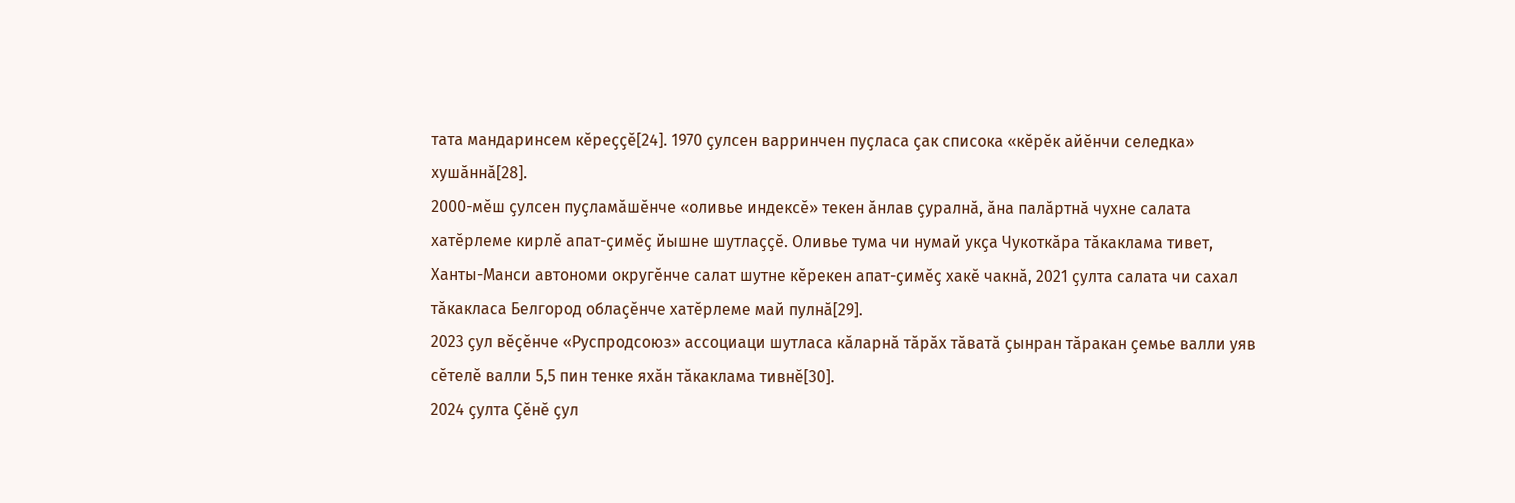тата мандаринсем кӗреҫҫӗ[24]. 1970 ҫулсен варринчен пуҫласа ҫак списока «кӗрӗк айӗнчи селедка» хушӑннӑ[28].
2000-мӗш ҫулсен пуҫламӑшӗнче «оливье индексӗ» текен ӑнлав ҫуралнӑ, ӑна палӑртнӑ чухне салата хатӗрлеме кирлӗ апат-ҫимӗҫ йышне шутлаҫҫӗ. Оливье тума чи нумай укҫа Чукоткӑра тӑкаклама тивет, Ханты-Манси автономи округӗнче салат шутне кӗрекен апат-ҫимӗҫ хакӗ чакнӑ, 2021 ҫулта салата чи сахал тӑкакласа Белгород облаҫӗнче хатӗрлеме май пулнӑ[29].
2023 ҫул вӗҫӗнче «Руспродсоюз» ассоциаци шутласа кӑларнӑ тӑрӑх тӑватӑ ҫынран тӑракан ҫемье валли уяв сӗтелӗ валли 5,5 пин тенке яхӑн тӑкаклама тивнӗ[30].
2024 ҫулта Ҫӗнӗ ҫул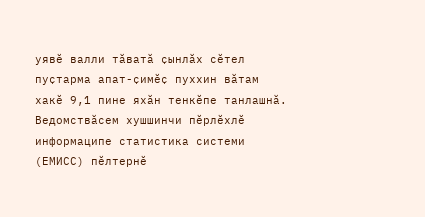уявӗ валли тӑватӑ ҫынлӑх сӗтел пуҫтарма апат-ҫимӗҫ пуххин вӑтам хакӗ 9,1 пине яхӑн тенкӗпе танлашнӑ. Ведомствӑсем хушшинчи пӗрлӗхлӗ информаципе статистика системи (ЕМИСС) пӗлтернӗ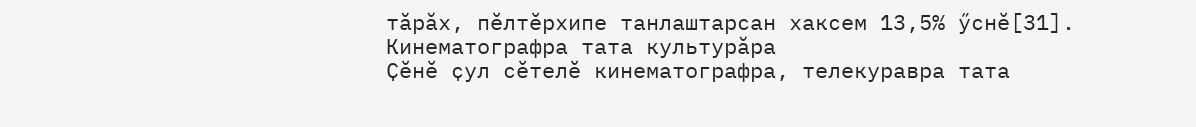тӑрӑх, пӗлтӗрхипе танлаштарсан хаксем 13,5% ӳснӗ[31].
Кинематографра тата культурӑра
Ҫӗнӗ ҫул сӗтелӗ кинематографра, телекуравра тата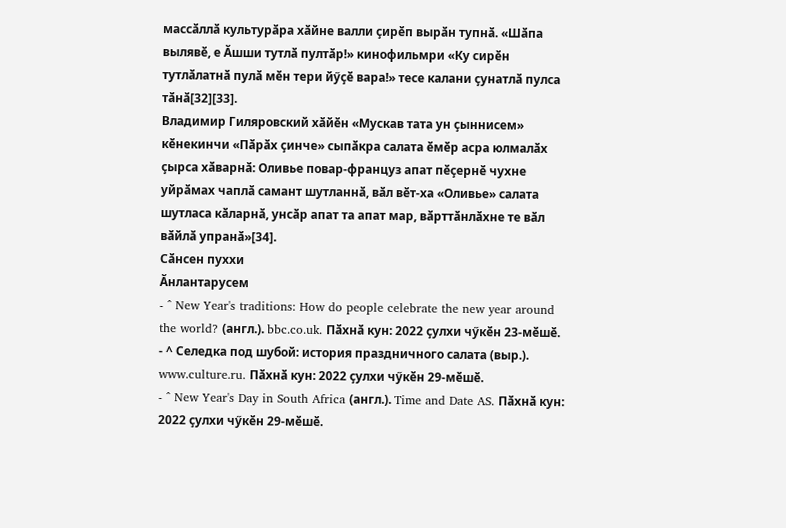массӑллӑ культурӑра хӑйне валли ҫирӗп вырӑн тупнӑ. «Шӑпа вылявӗ, е Ӑшши тутлӑ пултӑр!» кинофильмри «Ку сирӗн тутлӑлатнӑ пулӑ мӗн тери йӳҫӗ вара!» тесе калани ҫунатлӑ пулса тӑнӑ[32][33].
Владимир Гиляровский хӑйӗн «Мускав тата ун ҫыннисем» кӗнекинчи «Пӑрӑх ҫинче» сыпӑкра салата ӗмӗр асра юлмалӑх ҫырса хӑварнӑ: Оливье повар-француз апат пӗҫернӗ чухне уйрӑмах чаплӑ самант шутланнӑ, вӑл вӗт-ха «Оливье» салата шутласа кӑларнӑ, унсӑр апат та апат мар, вӑрттӑнлӑхне те вӑл вӑйлӑ упранӑ»[34].
Сӑнсен пуххи
Ӑнлантарусем
- ^ New Year's traditions: How do people celebrate the new year around the world? (англ.). bbc.co.uk. Пӑхнӑ кун: 2022 ҫулхи чӳкӗн 23-мӗшӗ.
- ^ Селедка под шубой: история праздничного салата (выр.). www.culture.ru. Пӑхнӑ кун: 2022 ҫулхи чӳкӗн 29-мӗшӗ.
- ^ New Year's Day in South Africa (англ.). Time and Date AS. Пӑхнӑ кун: 2022 ҫулхи чӳкӗн 29-мӗшӗ.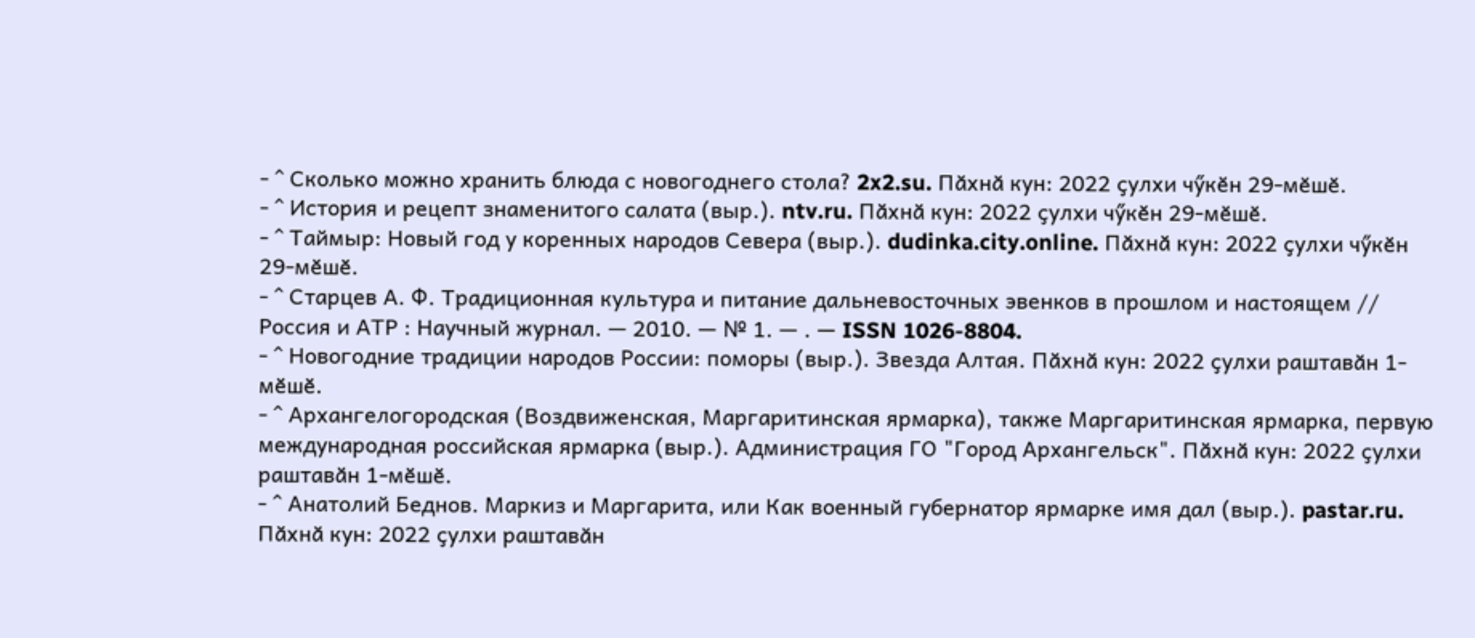- ^ Сколько можно хранить блюда с новогоднего стола? 2x2.su. Пӑхнӑ кун: 2022 ҫулхи чӳкӗн 29-мӗшӗ.
- ^ История и рецепт знаменитого салата (выр.). ntv.ru. Пӑхнӑ кун: 2022 ҫулхи чӳкӗн 29-мӗшӗ.
- ^ Таймыр: Новый год у коренных народов Севера (выр.). dudinka.city.online. Пӑхнӑ кун: 2022 ҫулхи чӳкӗн 29-мӗшӗ.
- ^ Старцев А. Ф. Традиционная культура и питание дальневосточных эвенков в прошлом и настоящем // Россия и АТР : Научный журнал. — 2010. — № 1. — . — ISSN 1026-8804.
- ^ Новогодние традиции народов России: поморы (выр.). Звезда Алтая. Пӑхнӑ кун: 2022 ҫулхи раштавӑн 1-мӗшӗ.
- ^ Архангелогородская (Воздвиженская, Маргаритинская ярмарка), также Маргаритинская ярмарка, первую международная российская ярмарка (выр.). Администрация ГО "Город Архангельск". Пӑхнӑ кун: 2022 ҫулхи раштавӑн 1-мӗшӗ.
- ^ Анатолий Беднов. Маркиз и Маргарита, или Как военный губернатор ярмарке имя дал (выр.). pastar.ru. Пӑхнӑ кун: 2022 ҫулхи раштавӑн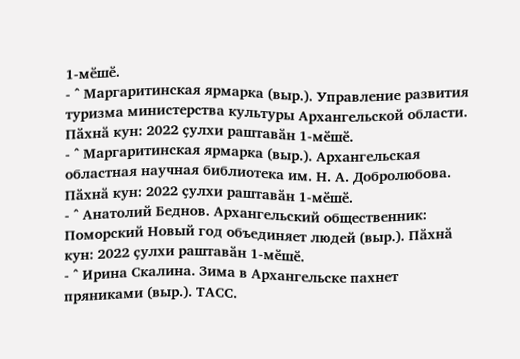1-мӗшӗ.
- ^ Маргаритинская ярмарка (выр.). Управление развития туризма министерства культуры Архангельской области. Пӑхнӑ кун: 2022 ҫулхи раштавӑн 1-мӗшӗ.
- ^ Маргаритинская ярмарка (выр.). Архангельская областная научная библиотека им. Н. А. Добролюбова. Пӑхнӑ кун: 2022 ҫулхи раштавӑн 1-мӗшӗ.
- ^ Анатолий Беднов. Архангельский общественник: Поморский Новый год объединяет людей (выр.). Пӑхнӑ кун: 2022 ҫулхи раштавӑн 1-мӗшӗ.
- ^ Ирина Скалина. Зима в Архангельске пахнет пряниками (выр.). ТАСС.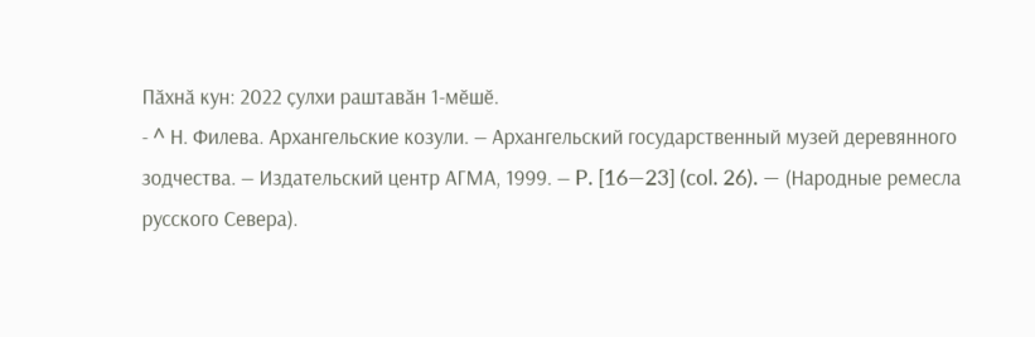Пӑхнӑ кун: 2022 ҫулхи раштавӑн 1-мӗшӗ.
- ^ Н. Филева. Архангельские козули. — Архангельский государственный музей деревянного зодчества. — Издательский центр АГМА, 1999. — P. [16—23] (col. 26). — (Народные ремесла русского Севера).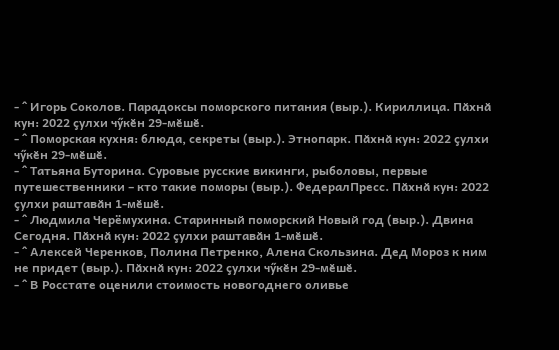- ^ Игорь Соколов. Парадоксы поморского питания (выр.). Кириллица. Пӑхнӑ кун: 2022 ҫулхи чӳкӗн 29-мӗшӗ.
- ^ Поморская кухня: блюда, секреты (выр.). Этнопарк. Пӑхнӑ кун: 2022 ҫулхи чӳкӗн 29-мӗшӗ.
- ^ Татьяна Буторина. Суровые русские викинги, рыболовы, первые путешественники – кто такие поморы (выр.). ФедералПресс. Пӑхнӑ кун: 2022 ҫулхи раштавӑн 1-мӗшӗ.
- ^ Людмила Черёмухина. Старинный поморский Новый год (выр.). Двина Сегодня. Пӑхнӑ кун: 2022 ҫулхи раштавӑн 1-мӗшӗ.
- ^ Алексей Черенков, Полина Петренко, Алена Скользина. Дед Мороз к ним не придет (выр.). Пӑхнӑ кун: 2022 ҫулхи чӳкӗн 29-мӗшӗ.
- ^ В Росстате оценили стоимость новогоднего оливье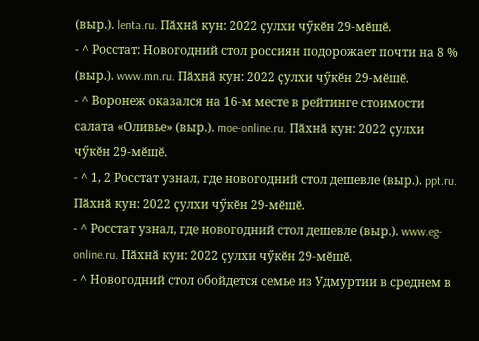(выр.). lenta.ru. Пӑхнӑ кун: 2022 ҫулхи чӳкӗн 29-мӗшӗ.
- ^ Росстат: Новогодний стол россиян подорожает почти на 8 % (выр.). www.mn.ru. Пӑхнӑ кун: 2022 ҫулхи чӳкӗн 29-мӗшӗ.
- ^ Воронеж оказался на 16-м месте в рейтинге стоимости салата «Оливье» (выр.). moe-online.ru. Пӑхнӑ кун: 2022 ҫулхи чӳкӗн 29-мӗшӗ.
- ^ 1, 2 Росстат узнал, где новогодний стол дешевле (выр.). ppt.ru. Пӑхнӑ кун: 2022 ҫулхи чӳкӗн 29-мӗшӗ.
- ^ Росстат узнал, где новогодний стол дешевле (выр.). www.eg-online.ru. Пӑхнӑ кун: 2022 ҫулхи чӳкӗн 29-мӗшӗ.
- ^ Новогодний стол обойдется семье из Удмуртии в среднем в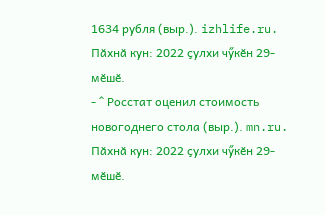1634 рубля (выр.). izhlife.ru. Пӑхнӑ кун: 2022 ҫулхи чӳкӗн 29-мӗшӗ.
- ^ Росстат оценил стоимость новогоднего стола (выр.). mn.ru. Пӑхнӑ кун: 2022 ҫулхи чӳкӗн 29-мӗшӗ.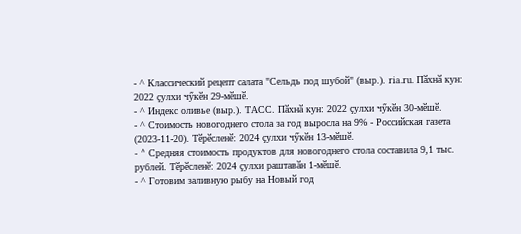- ^ Классический рецепт салата "Сельдь под шубой" (выр.). ria.ru. Пӑхнӑ кун: 2022 ҫулхи чӳкӗн 29-мӗшӗ.
- ^ Индекс оливье (выр.). ТАСС. Пӑхнӑ кун: 2022 ҫулхи чӳкӗн 30-мӗшӗ.
- ^ Стоимость новогоднего стола за год выросла на 9% - Российская газета (2023-11-20). Тӗрӗсленӗ: 2024 ҫулхи чӳкӗн 13-мӗшӗ.
- ^ Cредняя стоимость продуктов для новогоднего стола составила 9,1 тыс. рублей. Тӗрӗсленӗ: 2024 ҫулхи раштавӑн 1-мӗшӗ.
- ^ Готовим заливную рыбу на Новый год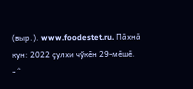(выр.). www.foodestet.ru. Пӑхнӑ кун: 2022 ҫулхи чӳкӗн 29-мӗшӗ.
- ^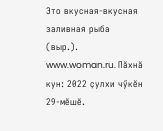Это вкусная-вкусная заливная рыба (выр.). www.woman.ru. Пӑхнӑ кун: 2022 ҫулхи чӳкӗн 29-мӗшӗ.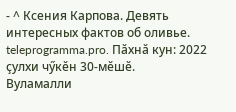- ^ Ксения Карпова. Девять интересных фактов об оливье. teleprogramma.pro. Пӑхнӑ кун: 2022 ҫулхи чӳкӗн 30-мӗшӗ.
Вуламалли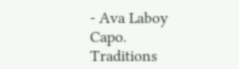- Ava Laboy Capo. Traditions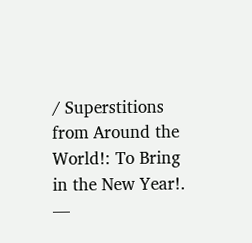/ Superstitions from Around the World!: To Bring in the New Year!. —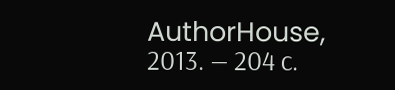AuthorHouse, 2013. — 204 с.